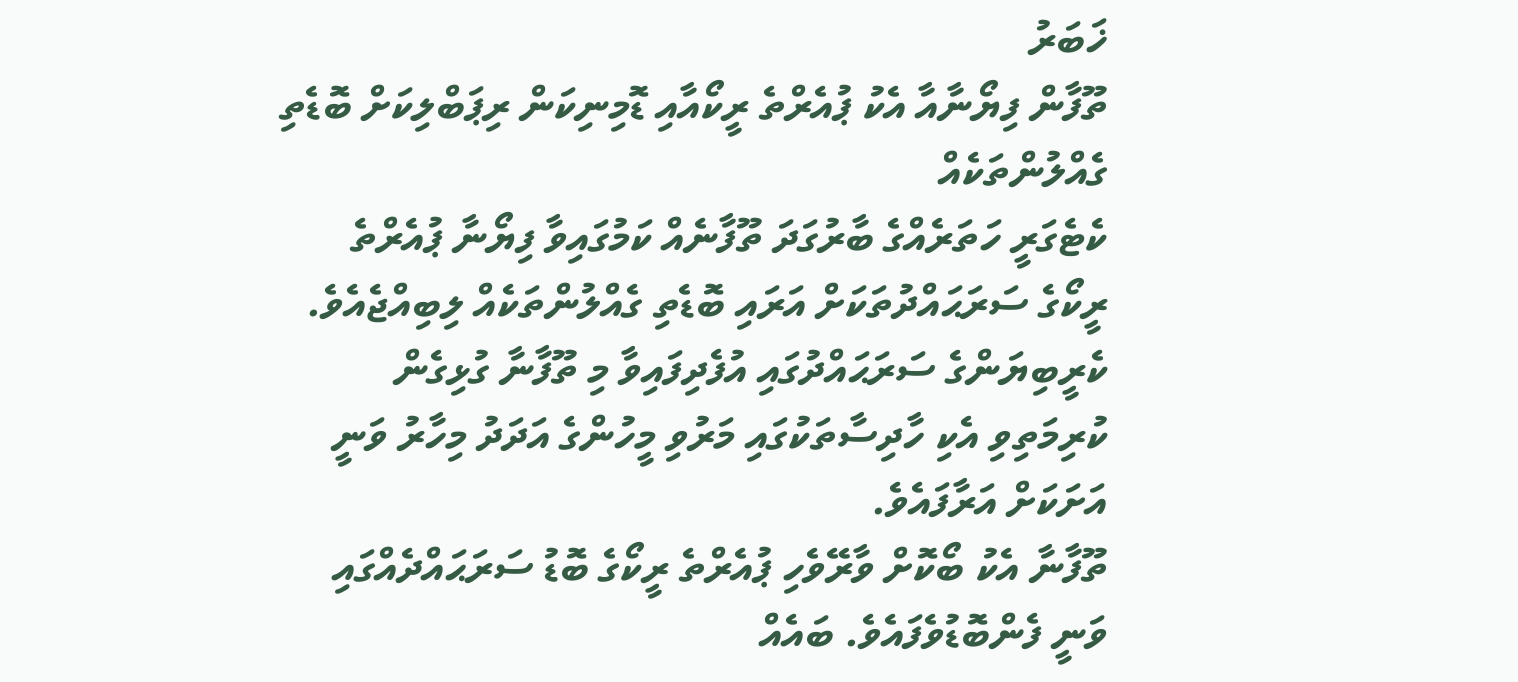ޚަބަރު
ތޫފާން ފިޔޯނާއާ އެކު ޕުއެރްތެ ރީކޯއާއި ޑޮމިނިކަން ރިޕަބްލިކަށް ބޮޑެތި ގެއްލުންތަކެއް
ކެޓެގަރީ ހަތަރެއްގެ ބާރުގަދަ ތޫފާނެއް ކަމުގައިވާ ފިޔޯނާ ޕުއެރްތެ ރީކޯގެ ސަރަޙައްދުތަކަށް އަރައި ބޮޑެތި ގެއްލުންތަކެއް ލިބިއްޖެއެވެ. ކެރީބިޔަންގެ ސަރަޙައްދުގައި އުފެދިފައިވާ މި ތޫފާނާ ގުޅިގެން ކުރިމަތިވި އެކި ހާދިސާތަކުގައި މަރުވި މީހުންގެ އަދަދު މިހާރު ވަނީ އަށަކަށް އަރާފައެވެ.
ތޫފާނާ އެކު ބޯކޮށް ވާރޭވެހި ޕުއެރްތެ ރީކޯގެ ބޮޑު ސަރަޙައްދެއްގައި ވަނީ ފެންބޮޑުވެފައެވެ. ބައެއް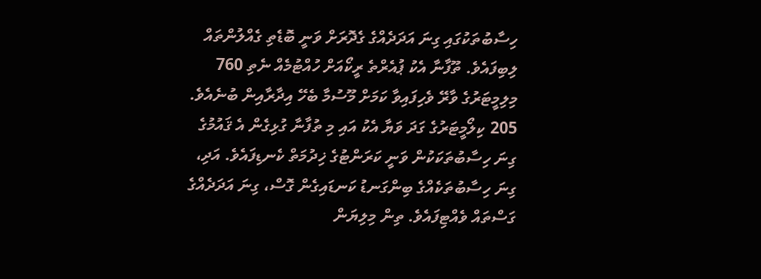ހިސާބުތަކުގައި ގިނަ އަދަދެއްގެ ގެދޮރަށް ވަނީ ބޮޑެތި ގެއްލުންތައް ލިބިފައެވެ. ތޫފާނާ އެކު ޕުއެރްތެ ރީކޯއަށް ހުއްޓުމެއް ނެތި 760 މިލިމީޓަރުގެ ވާރޭ ވެހިފައިވާ ކަމަށް މޫސުމާ ބެހޭ އިދާރާއިން ބުނެއެވެ.
205 ކިލޯމީޓަރުގެ ގަދަ ވަޔާ އެކު އައި މި ތުފާނާ ގުޅިގެން އެ ޤައުމުގެ ގިނަ ހިސާބުތަކަކުން ވަނީ ކަރަންޓުގެ ޚިދުމަތް ކެނޑިފައެވެ. އަދި، ގިނަ ހިސާބުތަކެއްގެ ބިންގަނޑު ކަނޑައިގެން ގޮސް، ގިނަ އަދަދެއްގެ ގަސްތައް ވެއްޓިފައެވެ. ތިން މިލިޔަން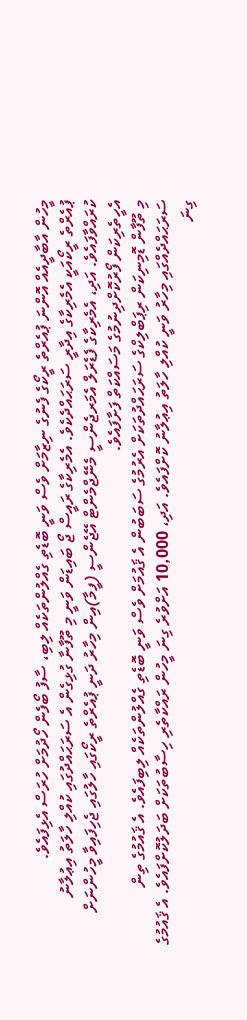މީހުން އާބާދީއެއް އޮންނަ ޕުއެރްތެ ރީކޯގެ ފެނުގެ ނިޒާމަށް ވެސް ވަނީ ބޮޑެތި ގެއްލުންތަކެއް ލިބި، ސާފު ބޯފެން ހޯދުމަށް ހުރަސް އެޅިފައެވެ.
ޕުއެރްތެ ރީކޯއަކީ އެމެރިކާގެ އިދާރީ ސަރަޙައްދެކެވެ. އެމެރިކާގެ ރައީސް ޖޯ ބައިޑަން ވަނީ މި ތޫފާނާ ގުޅިގެން އެ ސަރަޙައްދުގައި ކުއްލި ހާލަތު އިޢުލާނު ކުރައްވާފައެވެ. އަދި، އެމެރިކާގެ ފެޑެރަލް އެމަރޖެންސީ މެނޭޖްމެންޓް އޭޖެންސީ (ފީމާ)އިން މިހާރު ދަނީ ޕުއެރްތެ ރީކޯގައި ހާލުގައި ޖެހިފައިވާ މީހުންނަށް އެހީތެރިކަން ފޯރުކޮށްދިނުމުގެ މަސައްކަތް ފަށާފައެވެ.
މި ތޫފާން ޑޮމިނިކަން ރިޕަބްލިކްގެ ސަރަޙައްދުތަކަށް އެރުމުގެ ސަބަބުން އެ ޤައުމަށް ވެސް ވަނީ ބޮޑެތި ގެއްލުންތަކެއް ލިބިފައެވެ. އެ ޤައުމުގެ ތިން ސަރަޙައްދެއްގައި މިހާރު ވަނީ ކުއްލި ހާލަތު އިޢުލާނު ކޮށްފައެވެ. އަދި، 10,000 އަށްވުރެ ގިނަ މީހުން ރައްކާތެރި ހިސާބުތަކަށް ބަދަލުކޮށްފައެވެ. އެ ޤައުމުގެ ގިނަ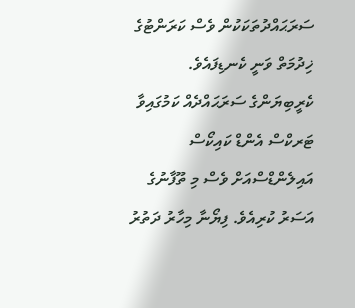ސަރަޙައްދުތަކަކުން ވެސް ކަރަންޓުގެ ޚިދުމަތް ވަނީ ކެނޑިފައެވެ.
ކެރީބިޔަންގެ ސަރަޙައްދެއް ކަމުގައިވާ ޓަރކްސް އެންޑް ކައިކޯސް އައިލެންޑްސްއަށް ވެސް މި ތޫފާނުގެ އަސަރު ކުރިއެވެ. ފިޔޯނާ މިހާރު ދަތުރު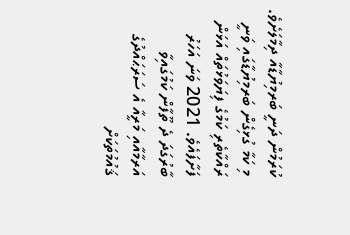ކުރަމުން ދަނީ ބަރމިޔުޑާއާ ދިމާލަށެވެ. މި ކަމާ ގުޅިގެން ބަރމިޔުޑާގައި ވަނީ ރައްކާތެރި ކަމުގެ ފިޔަވަޅުތައް އަޅަން ފަށާފައެވެ. 2021 ވަނަ އަހަރު ބާރުގަދަ ދެ ތޫފާން ކަމުގައިވާ އަރމާއާއި މަރީއާ އެ ސަރަޙައްދުގެ ޤައުމުތަކަށް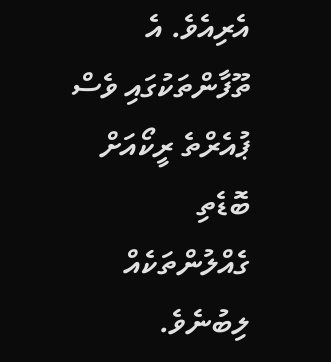އެރިއެވެ. އެ ތޫފާންތަކުގައި ވެސް ޕުއެރްތެ ރީކޯއަށް ބޮޑެތި ގެއްލުންތަކެއް ލިބުނެވެ.